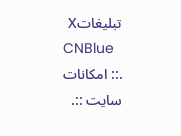تبليغاتX
CNBlue
.:: امکانات سایت ::.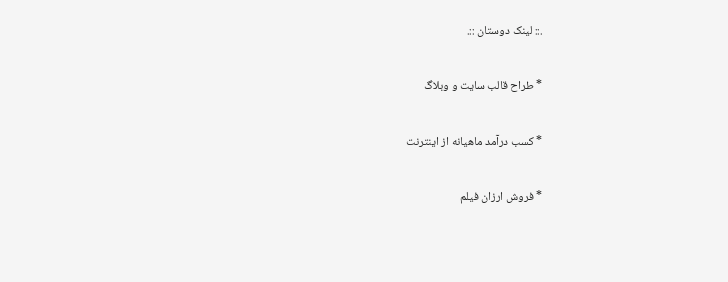.:: لینک دوستان ::.

* طراح قالب سایت و وبلاگ

* کسب درآمد ماهیانه از اینترنت

* فروش ارزان فیلم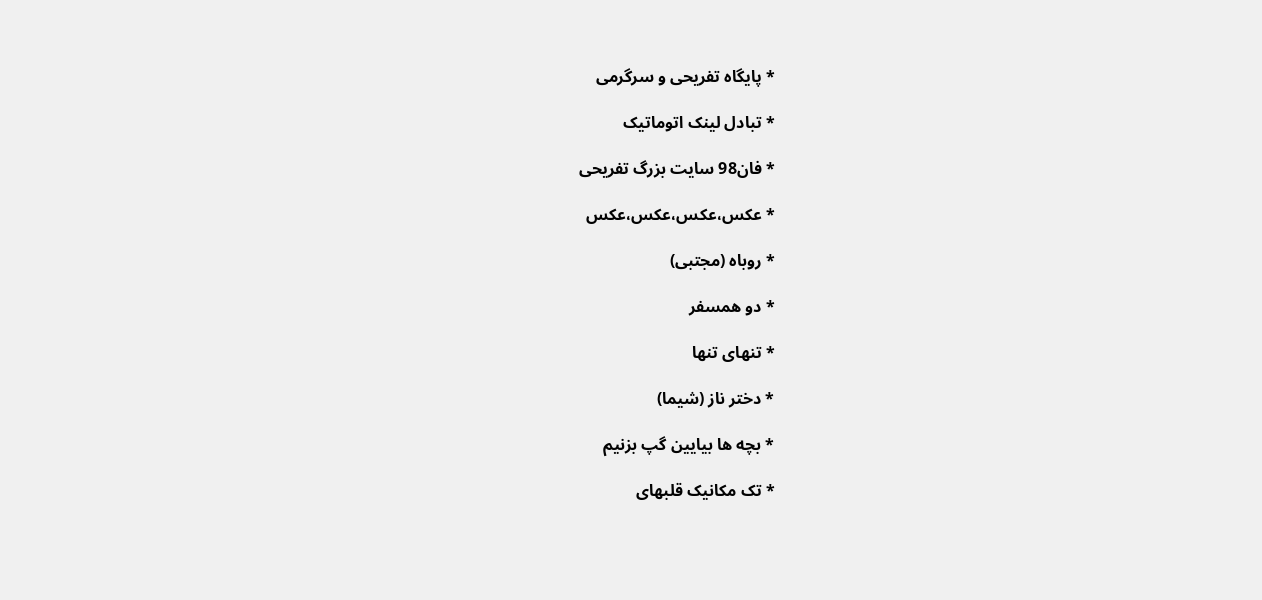* پایگاه تفریحی و سرگرمی

* تبادل لینک اتوماتیک

* فان98 سایت بزرگ تفریحی

* عكس،عكس،عكس،عكس

* روباه (مجتبی)

* دو همسفر

* تنهای تنها

* دختر ناز (شیما)

* بچه ها بیایین گپ بزنیم

* تک مکانیک قلبهای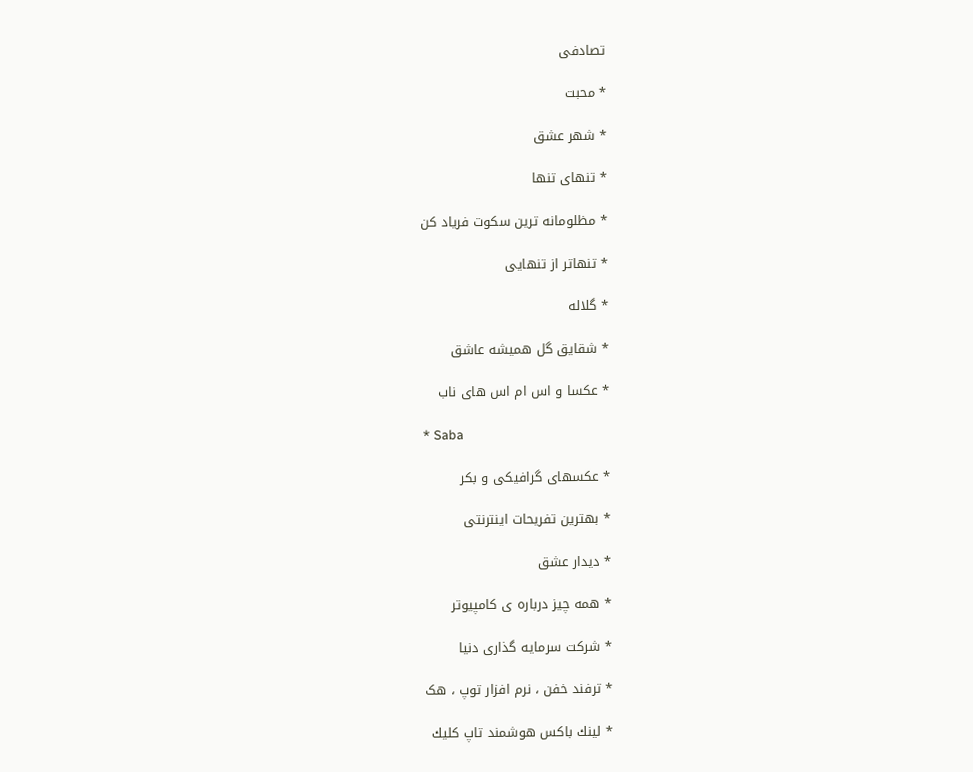تصادفی

* محبت

* شهر عشق

* تنهای تنها

* مظلومانه ترین سکوت فریاد کن

* تنهاتر از تنهایی

* گلاله

* شقایق گل همیشه عاشق

* عکسا و اس ام اس های ناب

* Saba

* عکسهای گرافیکی و بکر

* بهترین تفریحات اینترنتی

* دیدار عشق

* همه چیز درباره ی کامپیوتر

* شرکت سرمایه گذاری دنیا

* ترفند خفن ، نرم افزار توپ ، هک

* لینك باكس هوشمند تاپ كلیك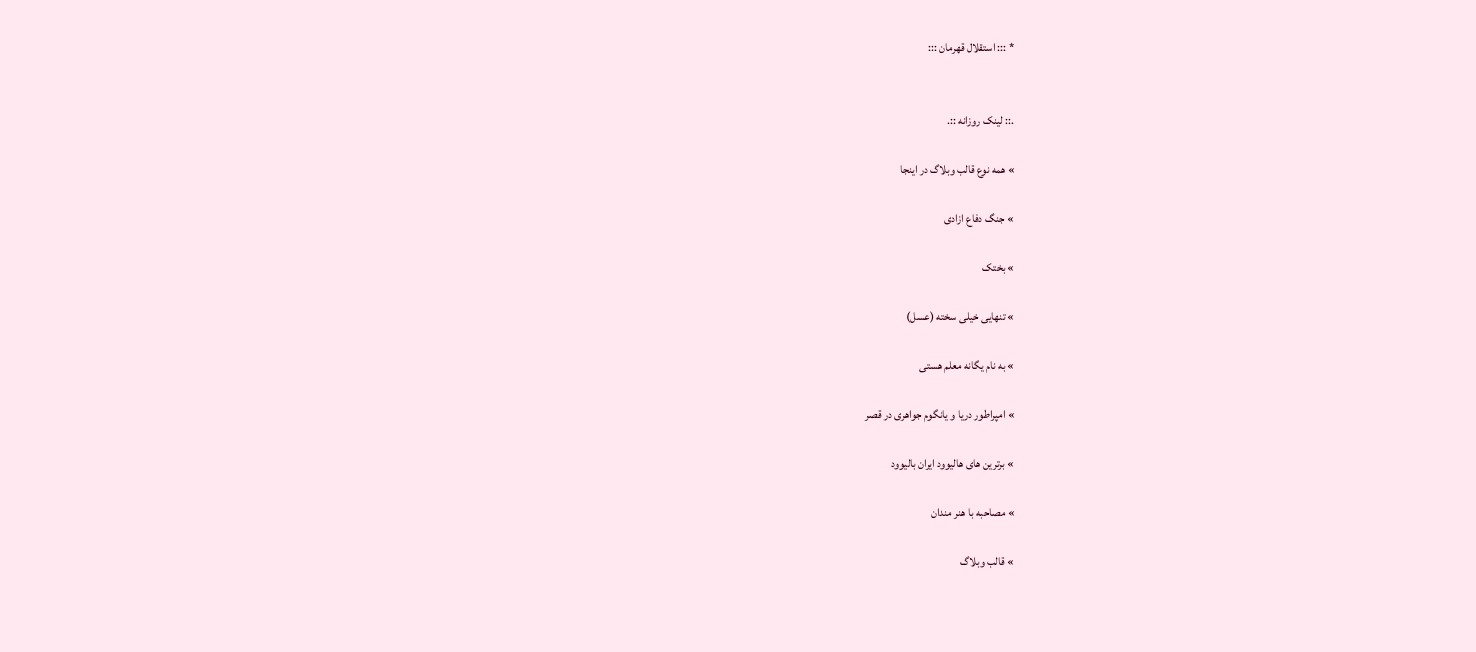* ::: استقلال قهرمان :::


.:: لینک روزانه ::.

» همه نوع قالب وبلاگ در اینجا

» جنگ دفاع ازادی

» بختک

» تنهایی خیلی سخته (عسل)

» به نام یگانه معلم هستی

» امپراطور دریا و یانگوم جواهری در قصر

» برترین های هالیوود ایران بالیوود

» مصاحبه با هنر مندان

» قالب وبلاگ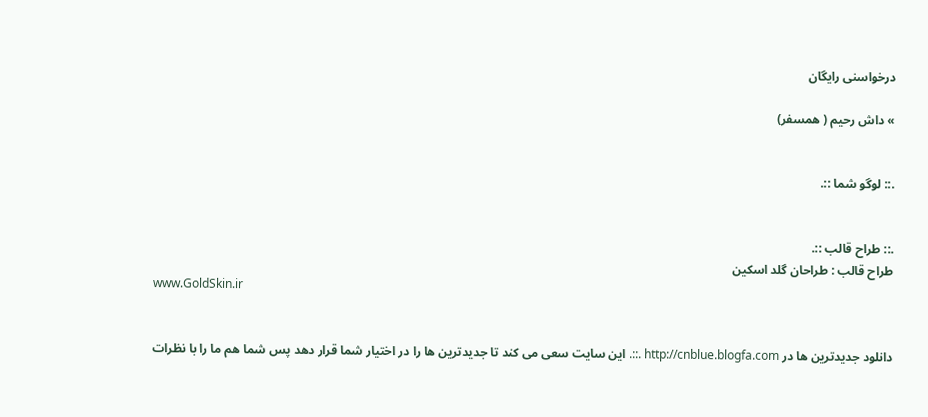درخواسنی رایگان

» داش رحیم ( همسفر)


.:: لوگو شما ::.


.:: طراح قالب ::.
طراح قالب : طراحان گلد اسکین
www.GoldSkin.ir


دانلود جدیدترین ها در http://cnblue.blogfa.com .::. این سایت سعی می کند تا جدیدترین ها را در اختیار شما قرار دهد پس شما هم ما را با نظرات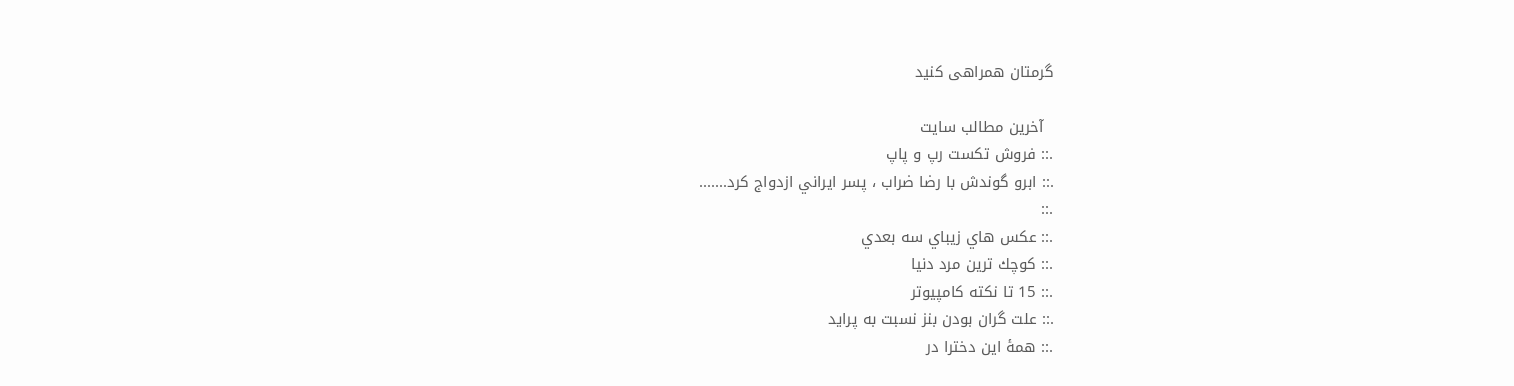گرمتان همراهی کنید

  آخرین مطالب سایت
.:: فروش تکست رپ و پاپ
.:: ابرو گوندش با رضا ضراب ، پسر ايراني ازدواج کرد.......
.::
.:: عكس هاي زيباي سه بعدي
.:: كوچك ترين مرد دنيا
.:: 15 تا نکته کامپیوتر
.:: علت گران بودن بنز نسبت به پراید
.:: همۀ این دخترا در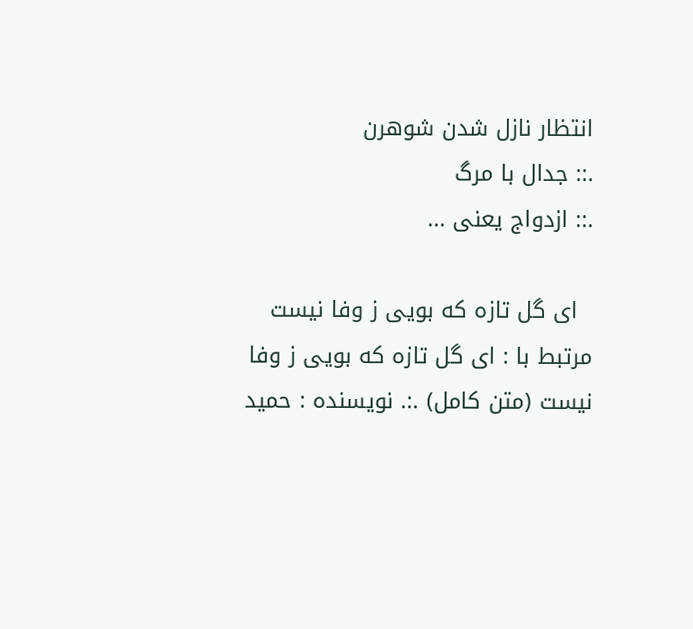انتظار نازل شدن شوهرن
.:: جدال با مرگ
.:: ازدواج یعنی ...

  ای گل تازه که بویی ز وفا نیست
مرتبط با : ای گل تازه که بویی ز وفا نیست (متن کامل) .:. نویسنده : حمید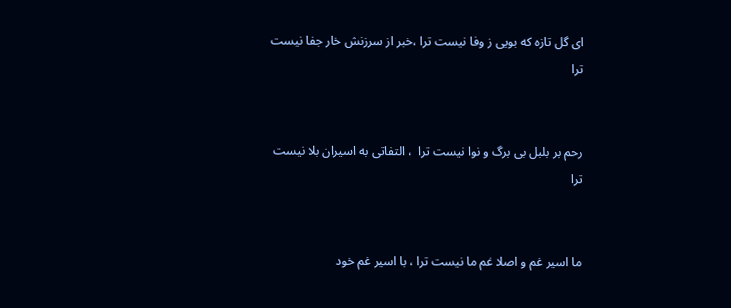ای گل تازه که بویی ز وفا نیست ترا ،خبر از سرزنش خار جفا نیست ترا


رحم بر بلبل بی برگ و نوا نیست ترا  ، التفاتی به اسیران بلا نیست ترا


ما اسیر غم و اصلا غم ما نیست ترا ، با اسیر غم خود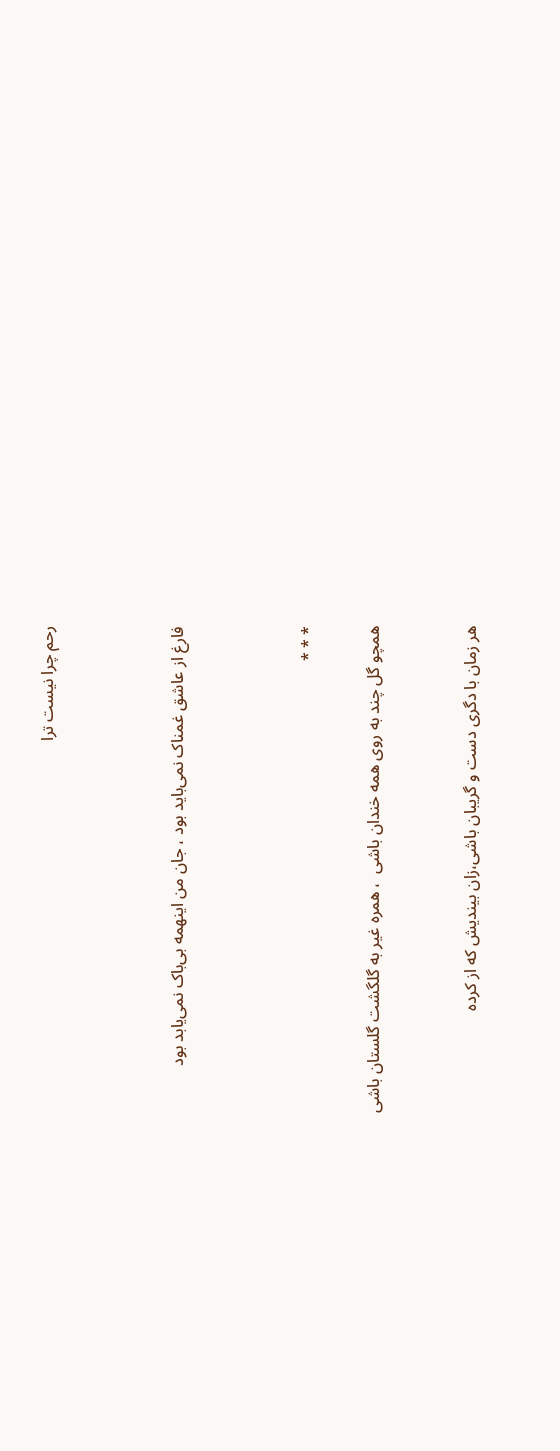رحم چرا نیست ترا



فارغ از عاشق غمناک نمی‌باید بود ، جان من اینهمه بی‌باک نمی‌یابد بود



* * *

همچو گل چند به روی همه خندان باشی  ، همره غیر به گلگشت گلستان باشی


هر زمان با دگری دست و گریبان باشی،زان بیندیش که از کرده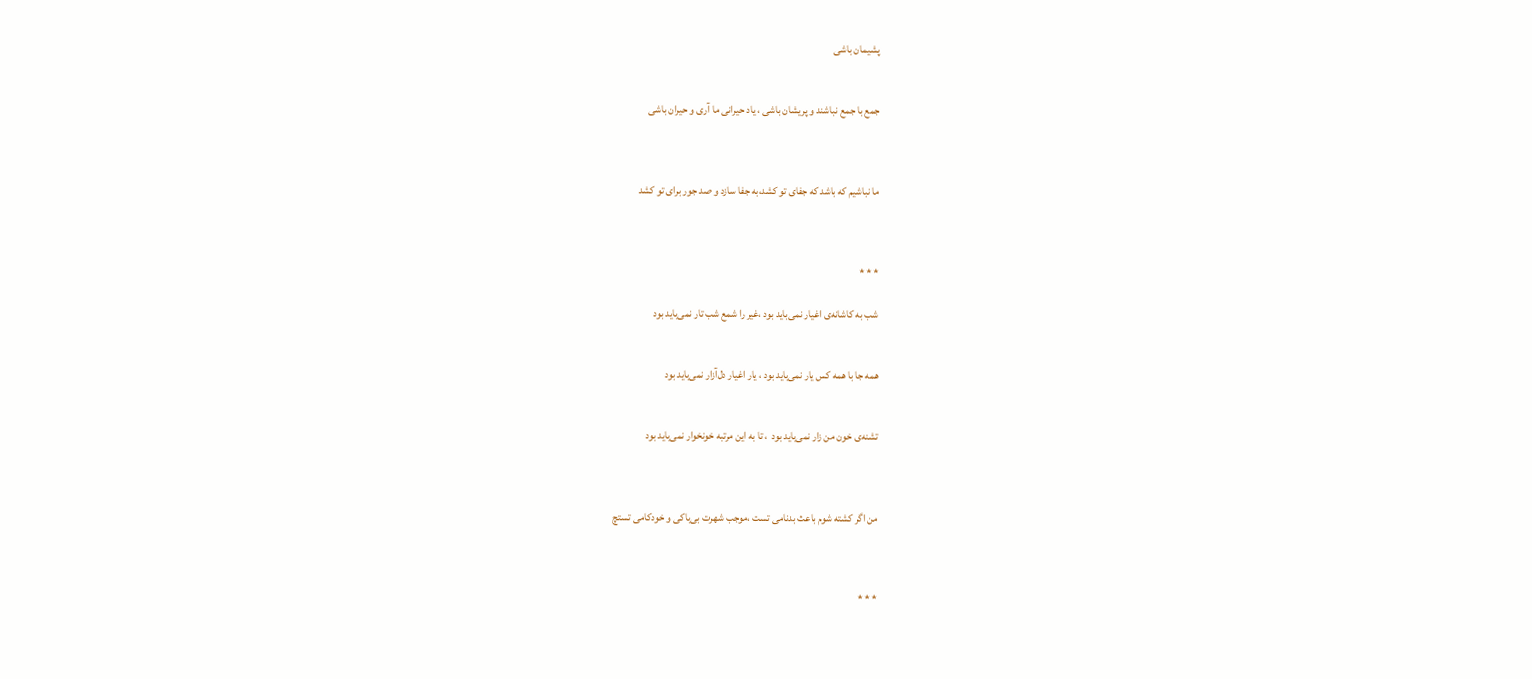پشیمان باشی


جمع با جمع نباشند و پریشان باشی ، یاد حیرانی ما آری و حیران باشی



ما نباشیم که باشد که جفای تو کشد،به جفا سازد و صد جور برای تو کشد



* * *

شب به کاشانه‌ی اغیار نمی‌باید بود ،غیر را شمع شب تار نمی‌باید بود


همه جا با همه کس یار نمی‌باید بود ، یار اغیار دل‌آزار نمی‌باید بود


تشنه‌ی خون من زار نمی‌باید بود  ، تا به این مرتبه خونخوار نمی‌باید بود



من اگر کشته شوم باعث بدنامی تست ،موجب شهرت بی‌باکی و خودکامی تستچ



* * *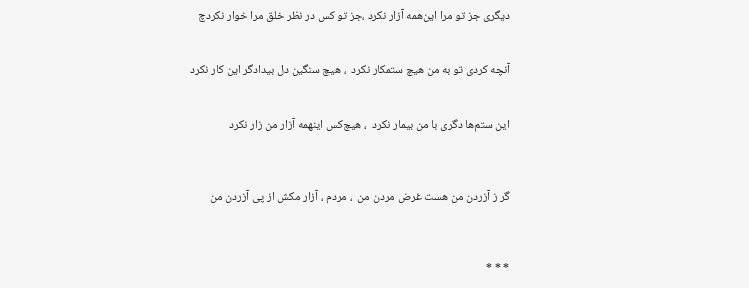دیگری جز تو مرا این‌همه آزار نکرد ،جز تو کس در نظر خلق مرا خوار نکردچ


آنچه کردی تو به من هیچ ستمکار نکرد  ، هیچ سنگین دل بیدادگر این کار نکرد


این ستم‌ها دگری با من بیمار نکرد  ، هیچ‌کس اینهمه آزار من زار نکرد



گر ز آزردن من هست غرض مردن من  ، مردم ، آزار مکش از پی آزردن من



* * *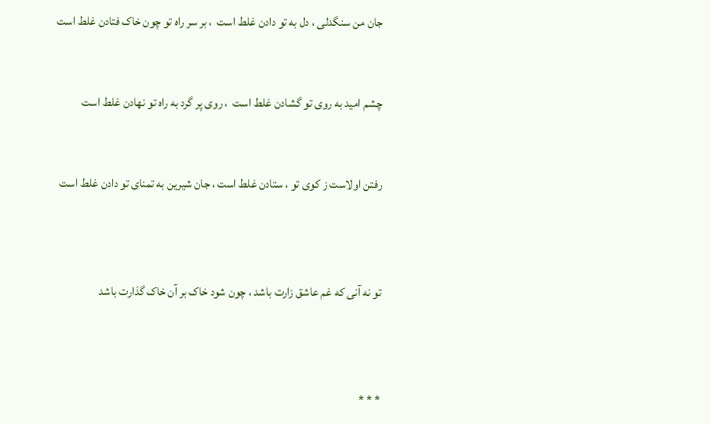جان من سنگدلی ، دل به تو دادن غلط است  ، بر سر راه تو چون خاک فتادن غلط است


چشم امید به روی تو گشادن غلط است  ، روی پر گرد به راه تو نهادن غلط است


رفتن اولاست ز کوی تو ، ستادن غلط است ، جان شیرین به تمنای تو دادن غلط است



تو نه آنی که غم عاشق زارت باشد ، چون شود خاک بر آن خاک گذارت باشد



* * *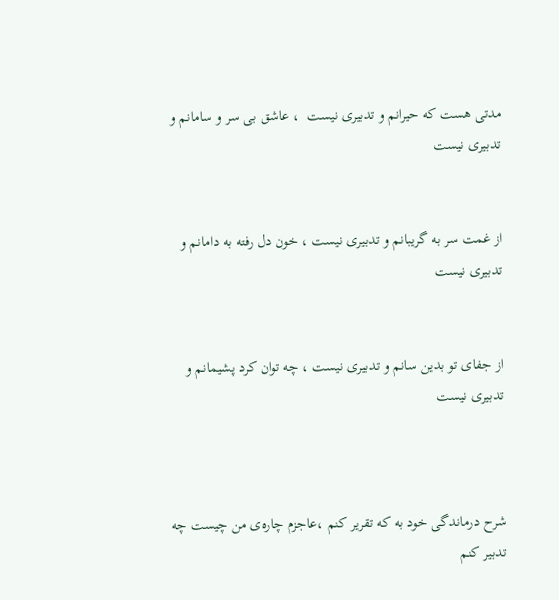مدتی هست که حیرانم و تدبیری نیست  ، عاشق بی سر و سامانم و تدبیری نیست


از غمت سر به گریبانم و تدبیری نیست ، خون دل رفته به دامانم و تدبیری نیست


از جفای تو بدین سانم و تدبیری نیست ، چه توان کرد پشیمانم و تدبیری نیست



شرح درماندگی خود به که تقریر کنم ،عاجزم چاره‌ی من چیست چه تدبیر کنم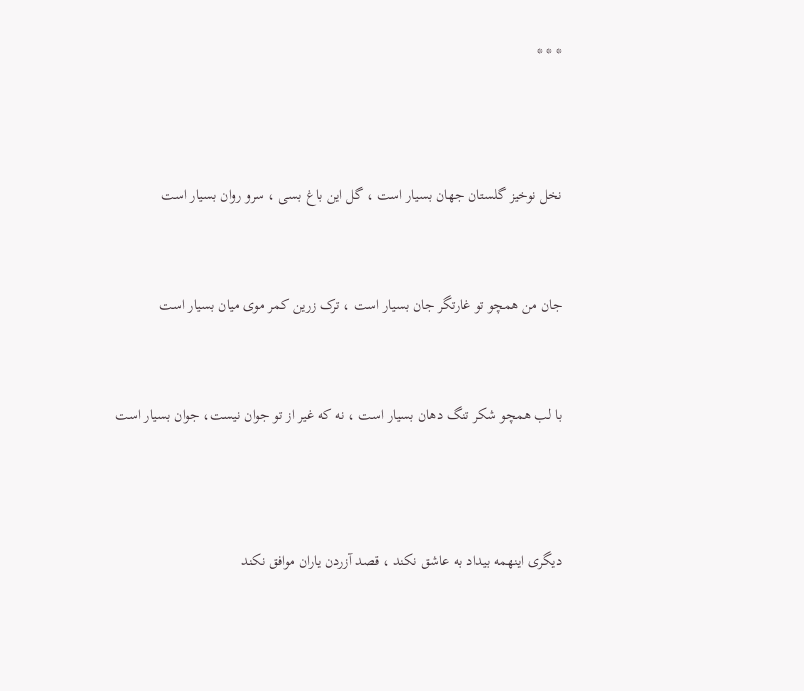* * *



نخل نوخیز گلستان جهان بسیار است ، گل این باغ بسی ، سرو روان بسیار است


جان من همچو تو غارتگر جان بسیار است ، ترک زرین کمر موی میان بسیار است


با لب همچو شکر تنگ دهان بسیار است ، نه که غیر از تو جوان نیست، جوان بسیار است



دیگری اینهمه بیداد به عاشق نکند ، قصد آزردن یاران موافق نکند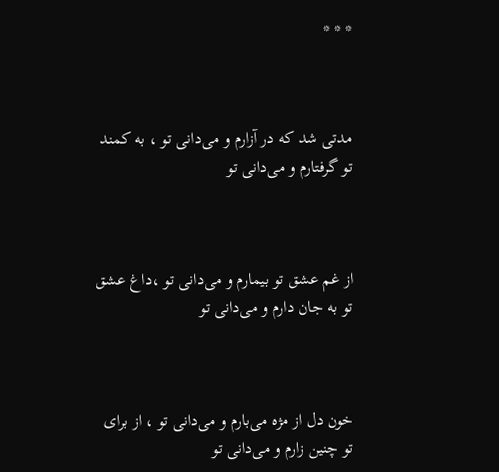* * *



مدتی شد که در آزارم و می‌دانی تو ، به کمند تو گرفتارم و می‌دانی تو



از غم عشق تو بیمارم و می‌دانی تو ،داغ عشق تو به جان دارم و می‌دانی تو



خون دل از مژه می‌بارم و می‌دانی تو ، از برای تو چنین زارم و می‌دانی تو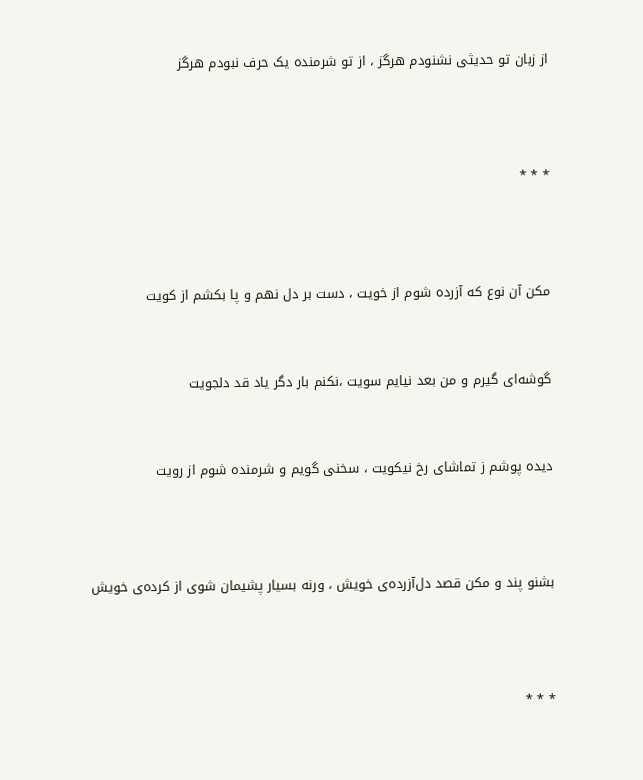از زبان تو حدیثی نشنودم هرگز ، از تو شرمنده یک حرف نبودم هرگز



* * *



مکن آن نوع که آزرده شوم از خویت ، دست بر دل نهم و پا بکشم از کویت


گوشه‌ای گیرم و من بعد نیایم سویت ،نکنم بار دگر یاد قد دلجویت


دیده پوشم ز تماشای رخ نیکویت ، سخنی گویم و شرمنده شوم از رویت



بشنو پند و مکن قصد دل‌آزرده‌ی خویش ، ورنه بسیار پشیمان شوی از کرده‌ی خویش



* * *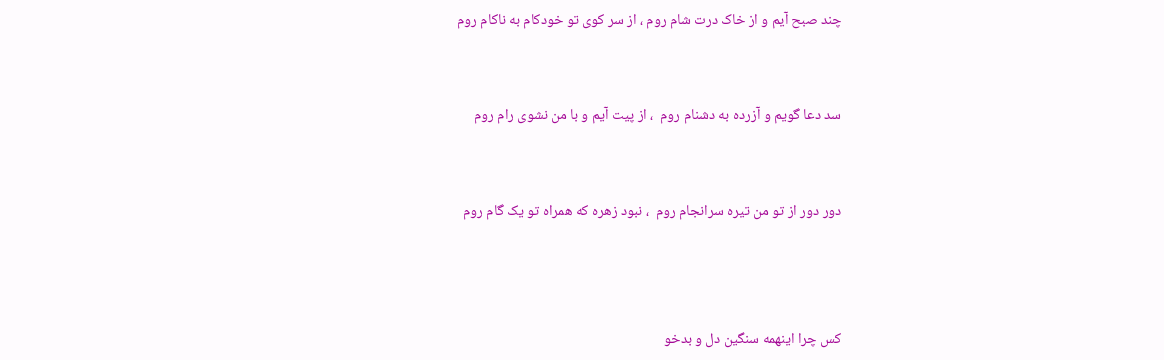چند صبح آیم و از خاک درت شام روم ، از سر کوی تو خودکام به ناکام روم


سد دعا گویم و آزرده به دشنام روم  ، از پیت آیم و با من نشوی رام روم


دور دور از تو من تیره سرانجام روم  ، نبود زهره که همراه تو یک گام روم



کس چرا اینهمه سنگین دل و بدخو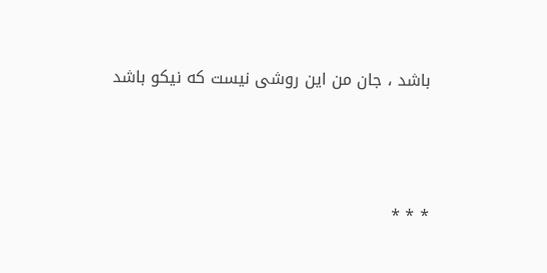باشد ، جان من این روشی نیست که نیکو باشد



* * *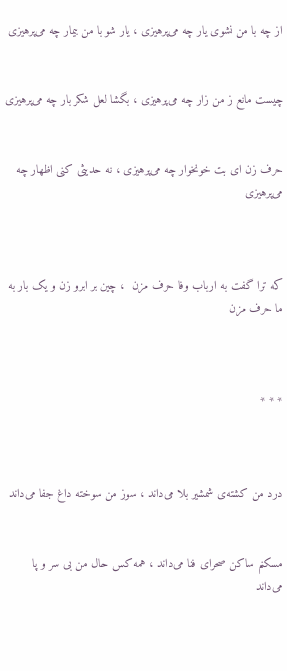از چه با من نشوی یار چه می‌پرهیزی ، یار شو با من بیمار چه می‌پرهیزی


چیست مانع ز من زار چه می‌پرهیزی ، بگشا لعل شکر بار چه می‌پرهیزی


حرف زن ای بت خونخوار چه می‌پرهیزی ، نه حدیثی کنی اظهار چه می‌پرهیزی



که ترا گفت به ارباب وفا حرف مزن  ، چین بر ابرو زن و یک بار به ما حرف مزن



* * *



درد من کشته‌ی شمشیر بلا می‌داند ، سوز من سوخته داغ جفا می‌داند


مسکنم ساکن صحرای فنا می‌داند ، همه کس حال من بی سر و پا می‌داند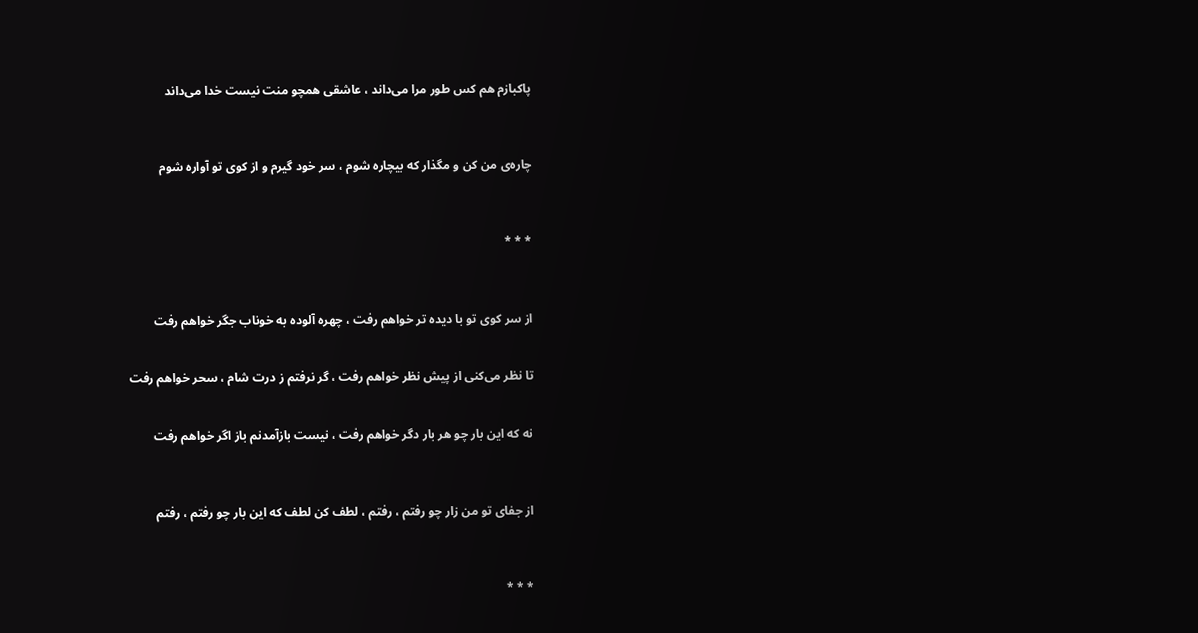پاکبازم هم کس طور مرا می‌داند ، عاشقی همچو منت نیست خدا می‌داند



چاره‌ی من کن و مگذار که بیچاره شوم ، سر خود گیرم و از کوی تو آواره شوم



* * *



از سر کوی تو با دیده تر خواهم رفت ، چهره آلوده به خوناب جگر خواهم رفت


تا نظر می‌کنی از پیش نظر خواهم رفت ، گر نرفتم ز درت شام ، سحر خواهم رفت


نه که این بار چو هر بار دگر خواهم رفت ، نیست بازآمدنم باز اگر خواهم رفت



از جفای تو من زار چو رفتم ، رفتم ، لطف کن لطف که این بار چو رفتم ، رفتم



* * *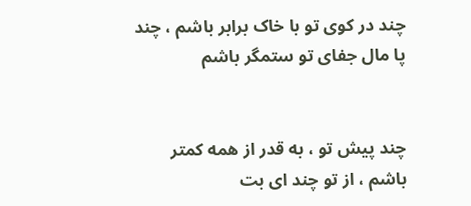چند در کوی تو با خاک برابر باشم ، چند پا مال جفای تو ستمگر باشم


چند پیش تو ، به قدر از همه کمتر باشم ، از تو چند ای بت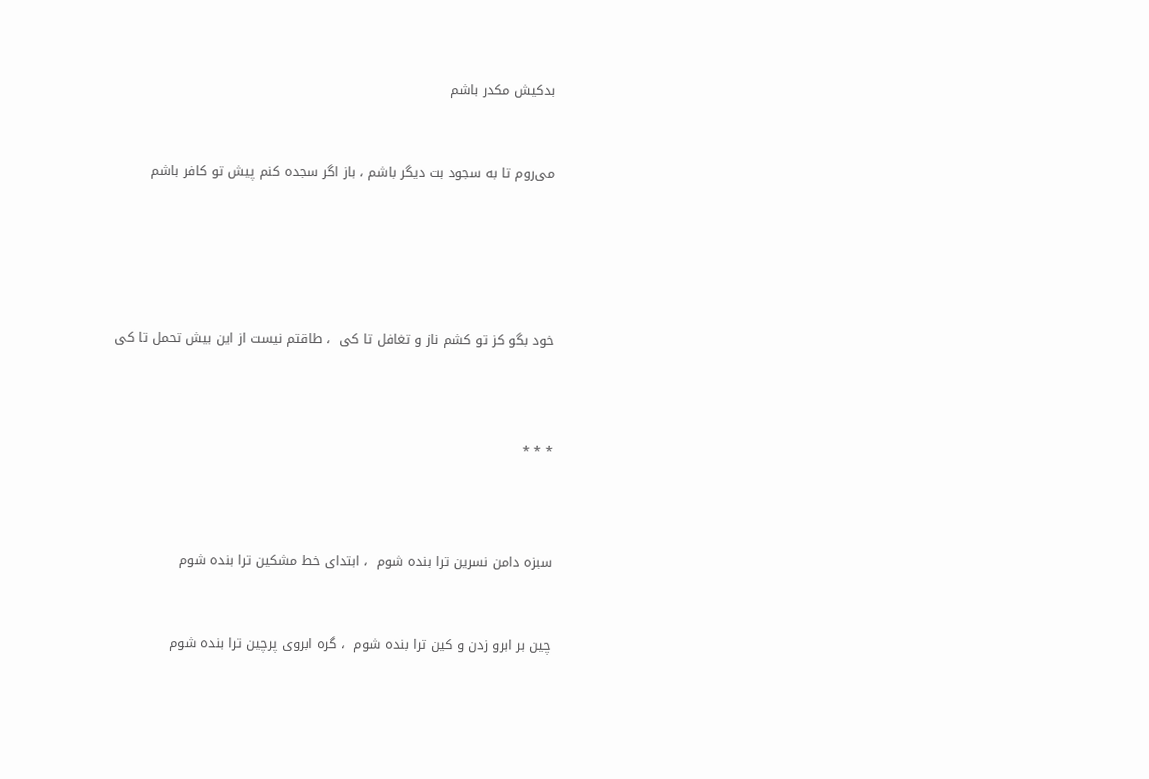بدکیش مکدر باشم


می‌روم تا به سجود بت دیگر باشم ، باز اگر سجده کنم پیش تو کافر باشم





خود بگو کز تو کشم ناز و تغافل تا کی  ، طاقتم نیست از این بیش تحمل تا کی



* * *



سبزه دامن نسرین ترا بنده شوم  ، ابتدای خط مشکین ترا بنده شوم


چین بر ابرو زدن و کین ترا بنده شوم  ، گره ابروی پرچین ترا بنده شوم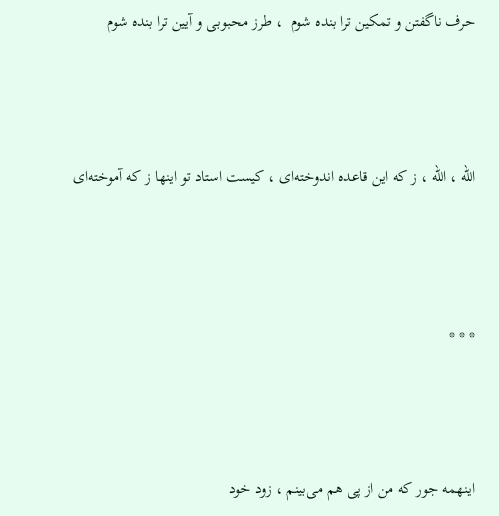حرف ناگفتن و تمکین ترا بنده شوم  ، طرز محبوبی و آیین ترا بنده شوم



الله ، الله ، ز که این قاعده اندوخته‌ای ، کیست استاد تو اینها ز که آموخته‌ای



* * *



اینهمه جور که من از پی هم می‌بینم ، زود خود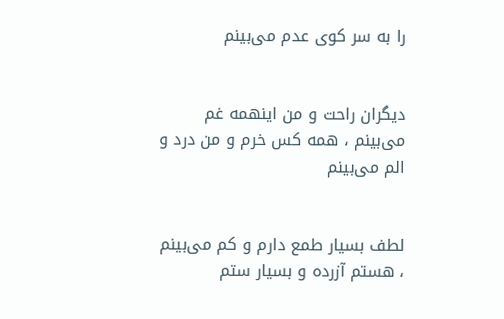را به سر کوی عدم می‌بینم


دیگران راحت و من اینهمه غم می‌بینم ، همه کس خرم و من درد و الم می‌بینم


لطف بسیار طمع دارم و کم می‌بینم ، هستم آزرده و بسیار ستم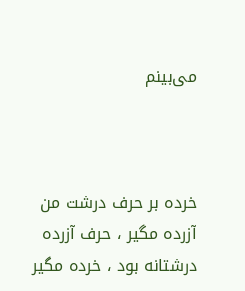می‌بینم



خرده بر حرف درشت من آزرده مگیر ، حرف آزرده درشتانه بود ، خرده مگیر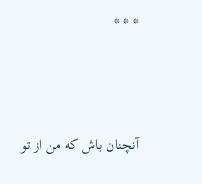* * *



آنچنان باش که من از تو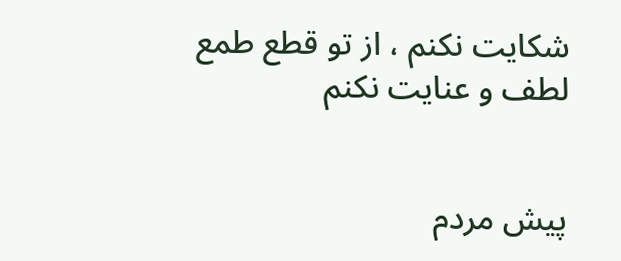شکایت نکنم ، از تو قطع طمع لطف و عنایت نکنم


پیش مردم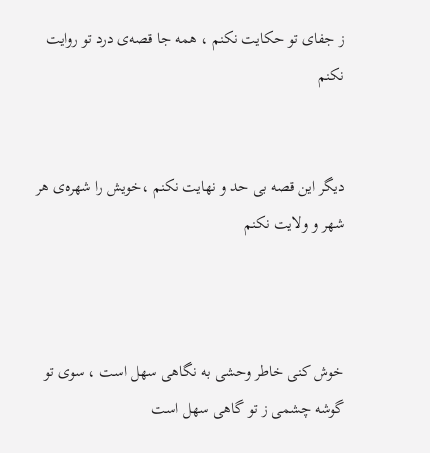ز جفای تو حکایت نکنم ، همه جا قصه‌ی درد تو روایت نکنم


دیگر این قصه بی حد و نهایت نکنم ،خویش را شهره‌ی هر شهر و ولایت نکنم



خوش کنی خاطر وحشی به نگاهی سهل است ، سوی تو گوشه چشمی ز تو گاهی سهل است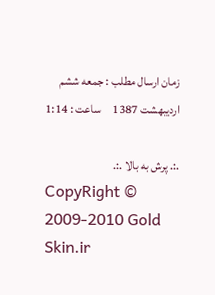زمان ارسال مطلب : جمعه ششم اردیبهشت 1387     ساعت : 1:14

.:. پرش به بالا .:.
CopyRight © 2009-2010 Gold Skin.ir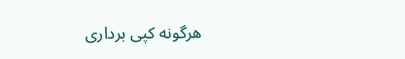هرگونه کپی برداری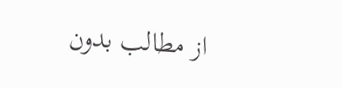از مطالب بدون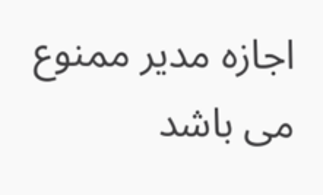اجازه مدیر ممنوع می باشد